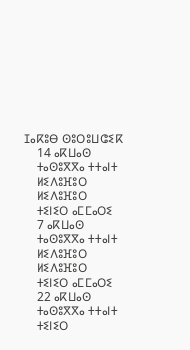ⵊⴰⴽⵓⴱ ⵙⵓⵔⵓⵡⵛⵉⴽ
    14 ⴰⴽⵡⴰⵙ
    ⵜⴰⵙⵓⴳⴳⴰ ⵜⵜⴰⵏⵜ
    ⵍⵉⴷⵓⴼⵓⵔ
    ⵍⵉⴷⵓⴼⵓⵔ
    ⵜⵉⵏⵉⵔ ⴰⵎⵎⴰⵔⵉ
    7 ⴰⴽⵡⴰⵙ
    ⵜⴰⵙⵓⴳⴳⴰ ⵜⵜⴰⵏⵜ
    ⵍⵉⴷⵓⴼⵓⵔ
    ⵍⵉⴷⵓⴼⵓⵔ
    ⵜⵉⵏⵉⵔ ⴰⵎⵎⴰⵔⵉ
    22 ⴰⴽⵡⴰⵙ
    ⵜⴰⵙⵓⴳⴳⴰ ⵜⵜⴰⵏⵜ
    ⵜⵉⵏⵉⵔ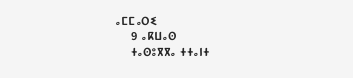ⴰⵎⵎⴰⵔⵉ
    9 ⴰⴽⵡⴰⵙ
    ⵜⴰⵙⵓⴳⴳⴰ ⵜⵜⴰⵏⵜ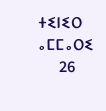ⵜⵉⵏⵉⵔ ⴰⵎⵎⴰⵔⵉ
    26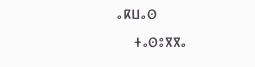ⴰⴽⵡⴰⵙ
    ⵜⴰⵙⵓⴳⴳⴰ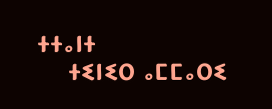ⵜⵜⴰⵏⵜ
    ⵜⵉⵏⵉⵔ ⴰⵎⵎⴰⵔⵉ